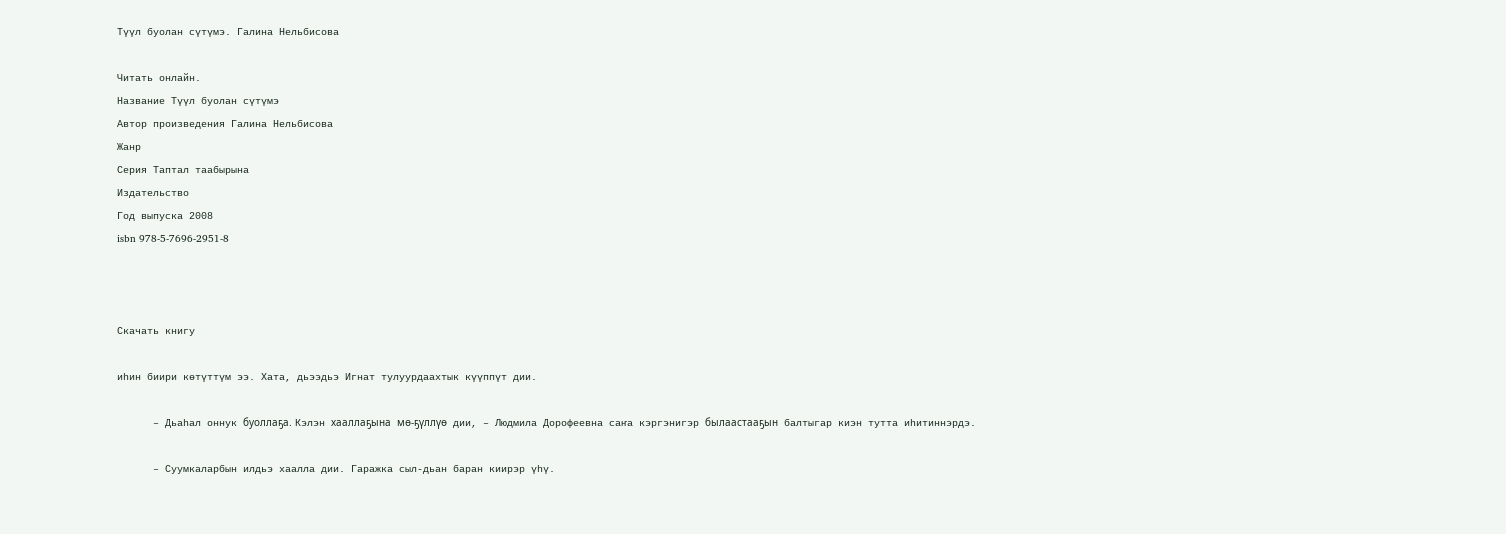Түүл буолан сүтүмэ. Галина Нельбисова

Читать онлайн.
Название Түүл буолан сүтүмэ
Автор произведения Галина Нельбисова
Жанр
Серия Таптал таабырына
Издательство
Год выпуска 2008
isbn 978-5-7696-2951-8



Скачать книгу

иһин биири көтүттүм ээ. Хата, дьээдьэ Игнат тулуурдаахтык күүппүт дии.

      – Дьаһал оннук буоллаҕа. Кэлэн хааллаҕына мө-ҕүллүө дии, – Людмила Дорофеевна саҥа кэргэнигэр былаастааҕын балтыгар киэн тутта иһитиннэрдэ.

      – Суумкаларбын илдьэ хаалла дии. Гаражка сыл-дьан баран киирэр үһү.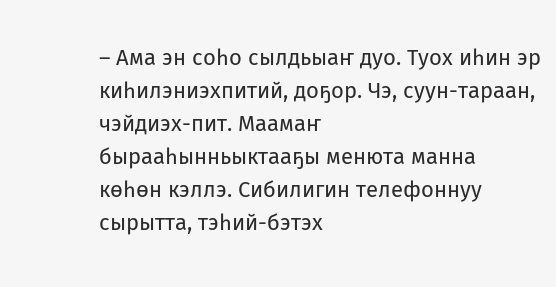– Ама эн соһо сылдьыаҥ дуо. Туох иһин эр киһилэниэхпитий, доҕор. Чэ, суун-тараан, чэйдиэх-пит. Маамаҥ бырааһынньыктааҕы менюта манна көһөн кэллэ. Сибилигин телефоннуу сырытта, тэһий-бэтэх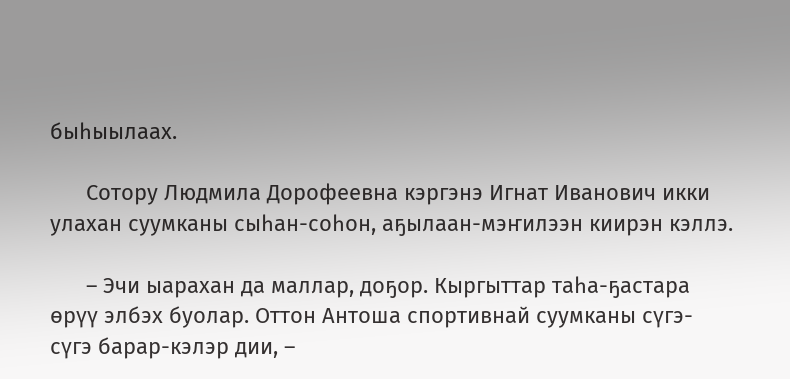быһыылаах.

      Сотору Людмила Дорофеевна кэргэнэ Игнат Иванович икки улахан суумканы сыһан-соһон, аҕылаан-мэҥилээн киирэн кэллэ.

      – Эчи ыарахан да маллар, доҕор. Кыргыттар таһа-ҕастара өрүү элбэх буолар. Оттон Антоша спортивнай суумканы сүгэ-сүгэ барар-кэлэр дии, –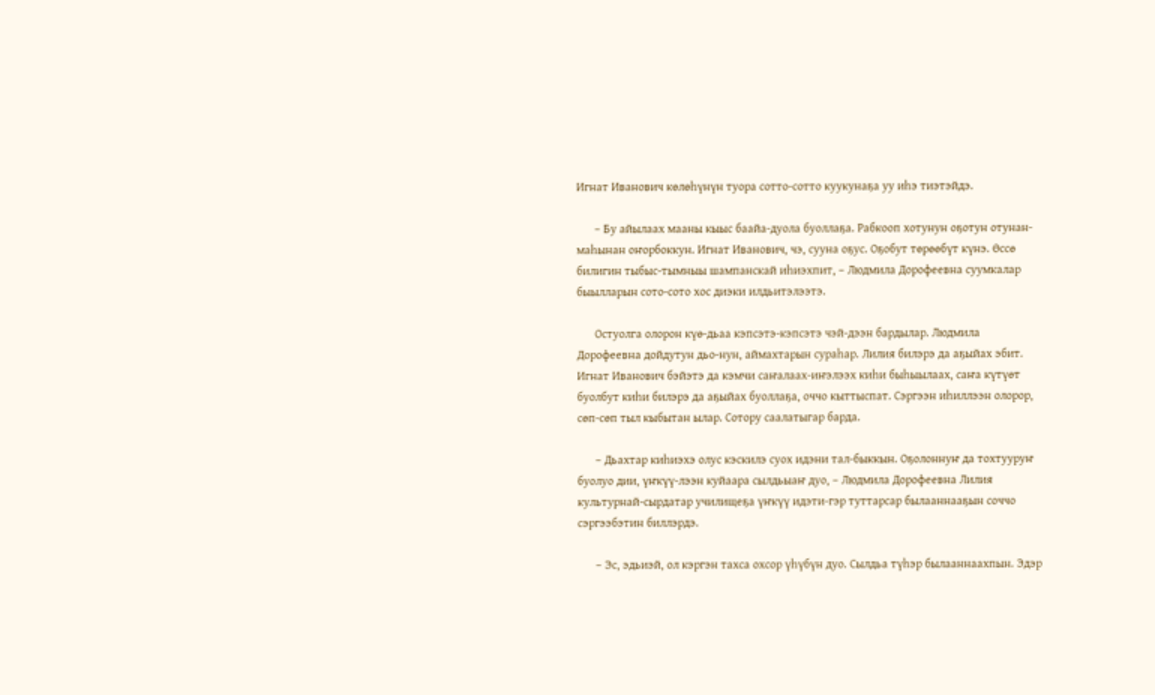Игнат Иванович көлөһүнүн туора сотто-сотто куукунаҕа уу иһэ тиэтэйдэ.

      – Бу айылаах мааны кыыс баайа-дуола буоллаҕа. Рабкооп хотунун оҕотун отунан-маһынан оҥорбоккун. Игнат Иванович, чэ, сууна оҕус. Оҕобут төрөөбүт күнэ. Өссө билигин тыбыс-тымныы шампанскай иһиэхпит, – Людмила Дорофеевна суумкалар быылларын сото-сото хос диэки илдьитэлээтэ.

      Остуолга олорон күө-дьаа кэпсэтэ-кэпсэтэ чэй-дээн бардылар. Людмила Дорофеевна дойдутун дьо-нун, аймахтарын сураһар. Лилия билэрэ да аҕыйах эбит. Игнат Иванович бэйэтэ да кэмчи саҥалаах-иҥэлээх киһи быһыылаах, саҥа күтүөт буолбут киһи билэрэ да аҕыйах буоллаҕа, оччо кыттыспат. Сэргээн иһиллээн олорор, сөп-сөп тыл кыбытан ылар. Сотору саалатыгар барда.

      – Дьахтар киһиэхэ олус кэскилэ суох идэни тал-быккын. Оҕолоннуҥ да тохтууруҥ буолуо дии, үҥкүү-лээн куйаара сылдьыаҥ дуо, – Людмила Дорофеевна Лилия культурнай-сырдатар училищеҕа үҥкүү идэти-гэр туттарсар былааннааҕын соччо сэргээбэтин биллэрдэ.

      – Эс, эдьиэй, ол кэргэн тахса охсор үһүбүн дуо. Сылдьа түһэр былааннаахпын. Эдэр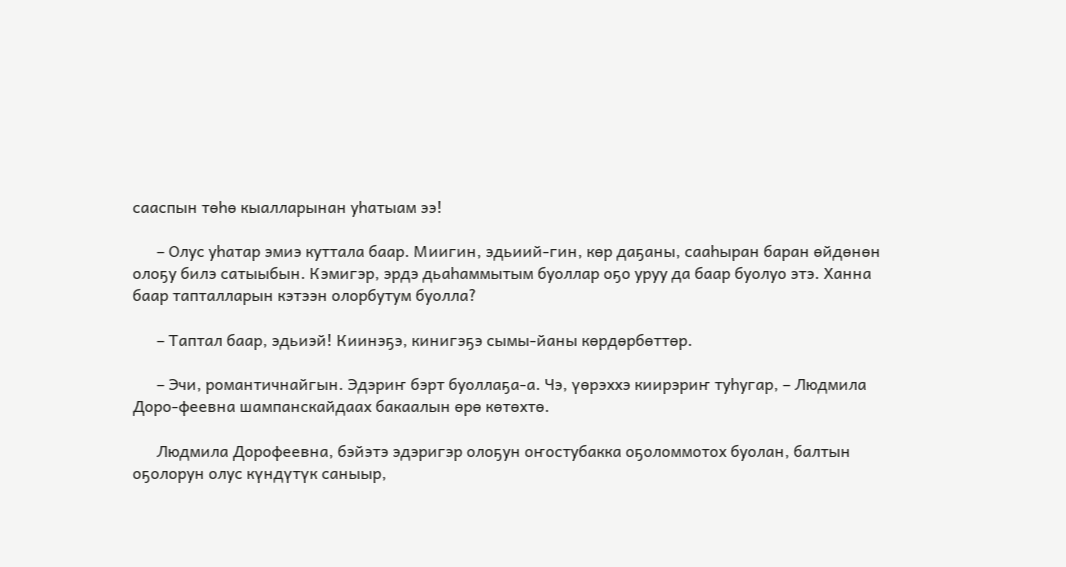сааспын төһө кыалларынан уһатыам ээ!

      – Олус уһатар эмиэ куттала баар. Миигин, эдьиий-гин, көр даҕаны, сааһыран баран өйдөнөн олоҕу билэ сатыыбын. Кэмигэр, эрдэ дьаһаммытым буоллар оҕо уруу да баар буолуо этэ. Ханна баар тапталларын кэтээн олорбутум буолла?

      – Таптал баар, эдьиэй! Киинэҕэ, кинигэҕэ сымы-йаны көрдөрбөттөр.

      – Эчи, романтичнайгын. Эдэриҥ бэрт буоллаҕа-а. Чэ, үөрэххэ киирэриҥ туһугар, – Людмила Доро-феевна шампанскайдаах бакаалын өрө көтөхтө.

      Людмила Дорофеевна, бэйэтэ эдэригэр олоҕун оҥостубакка оҕоломмотох буолан, балтын оҕолорун олус күндүтүк саныыр,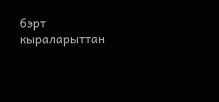бэрт кыраларыттан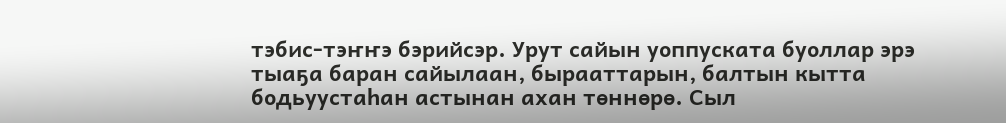тэбис-тэҥҥэ бэрийсэр. Урут сайын уоппуската буоллар эрэ тыаҕа баран сайылаан, бырааттарын, балтын кытта бодьуустаһан астынан ахан төннөрө. Сыл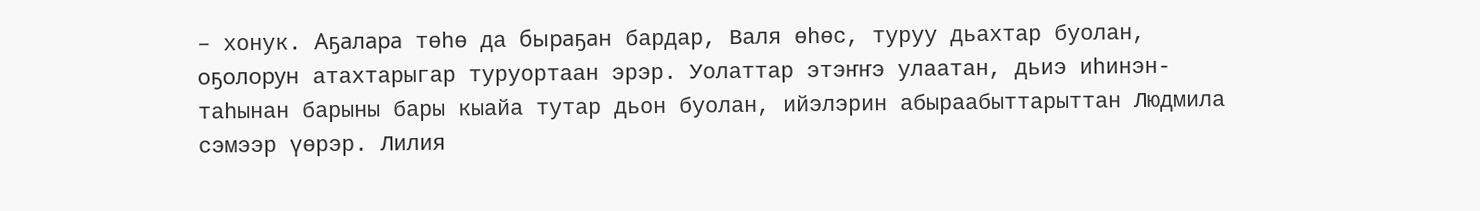– хонук. Аҕалара төһө да быраҕан бардар, Валя өһөс, туруу дьахтар буолан, оҕолорун атахтарыгар туруортаан эрэр. Уолаттар этэҥҥэ улаатан, дьиэ иһинэн-таһынан барыны бары кыайа тутар дьон буолан, ийэлэрин абыраабыттарыттан Людмила сэмээр үөрэр. Лилия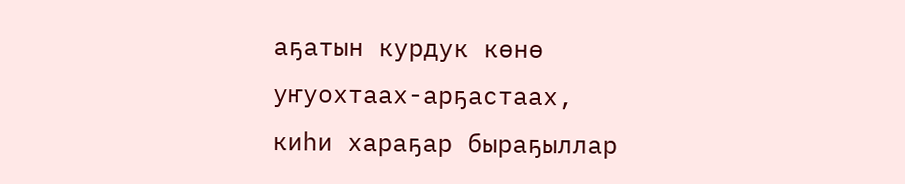аҕатын курдук көнө уҥуохтаах-арҕастаах, киһи хараҕар быраҕыллар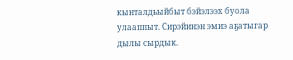кынталдьыйбыт бэйэлээх буола улааппыт. Сирэйинэн эмиэ аҕатыгар дылы сырдык.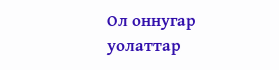Ол оннугар уолаттар